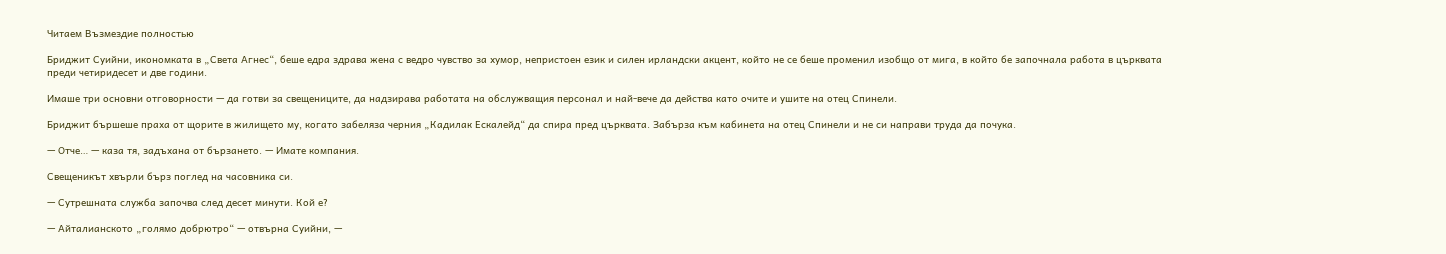Читаем Възмездие полностью

Бриджит Суийни, икономката в „Света Агнес“, беше едра здрава жена с ведро чувство за хумор, непристоен език и силен ирландски акцент, който не се беше променил изобщо от мига, в който бе започнала работа в църквата преди четиридесет и две години.

Имаше три основни отговорности — да готви за свещениците, да надзирава работата на обслужващия персонал и най-вече да действа като очите и ушите на отец Спинели.

Бриджит бършеше праха от щорите в жилището му, когато забеляза черния „Кадилак Ескалейд“ да спира пред църквата. Забърза към кабинета на отец Спинели и не си направи труда да почука.

— Отче… — каза тя, задъхана от бързането. — Имате компания.

Свещеникът хвърли бърз поглед на часовника си.

— Сутрешната служба започва след десет минути. Кой е?

— Айталианското „голямо добрютро“ — отвърна Суийни, —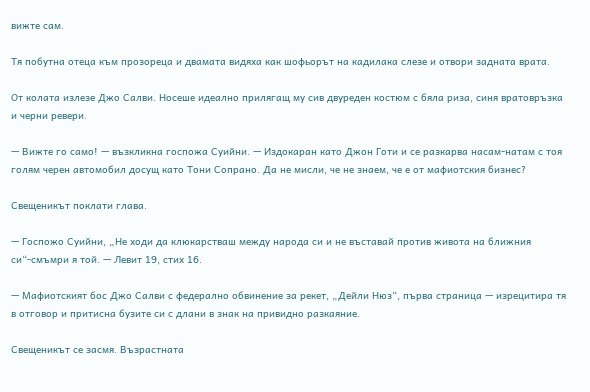вижте сам.

Тя побутна отеца към прозореца и двамата видяха как шофьорът на кадилака слезе и отвори задната врата.

От колата излезе Джо Салви. Носеше идеално прилягащ му сив двуреден костюм с бяла риза, синя вратовръзка и черни ревери.

— Вижте го само! — възкликна госпожа Суийни. — Издокаран като Джон Готи и се разкарва насам-натам с тоя голям черен автомобил досущ като Тони Сопрано. Да не мисли, че не знаем, че е от мафиотския бизнес?

Свещеникът поклати глава.

— Госпожо Суийни, „Не ходи да клюкарстваш между народа си и не въставай против живота на ближния си“-смъмри я той. — Левит 19, стих 16.

— Мафиотският бос Джо Салви с федерално обвинение за рекет, „Дейли Нюз“, първа страница — изрецитира тя в отговор и притисна бузите си с длани в знак на привидно разкаяние.

Свещеникът се засмя. Възрастната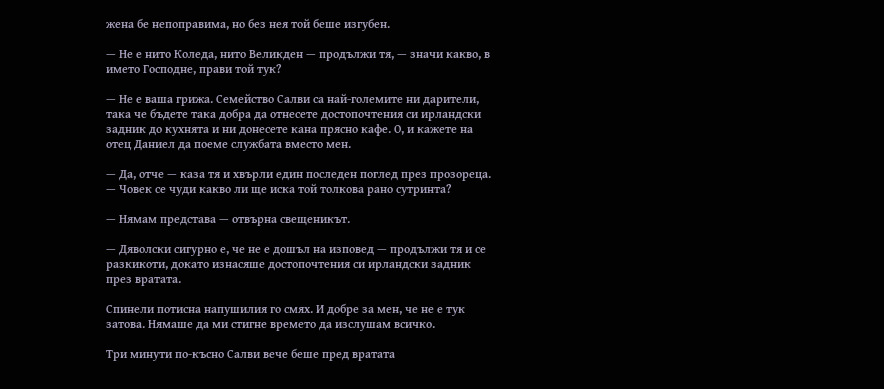жена бе непоправима, но без нея той беше изгубен.

— Не е нито Коледа, нито Великден — продължи тя, — значи какво, в името Господне, прави той тук?

— Не е ваша грижа. Семейство Салви са най-големите ни дарители, така че бъдете така добра да отнесете достопочтения си ирландски задник до кухнята и ни донесете кана прясно кафе. О, и кажете на отец Даниел да поеме службата вместо мен.

— Да, отче — каза тя и хвърли един последен поглед през прозореца. — Човек се чуди какво ли ще иска той толкова рано сутринта?

— Нямам представа — отвърна свещеникът.

— Дяволски сигурно е, че не е дошъл на изповед — продължи тя и се разкикоти, докато изнасяше достопочтения си ирландски задник през вратата.

Спинели потисна напушилия го смях. И добре за мен, че не е тук затова. Нямаше да ми стигне времето да изслушам всичко.

Три минути по-късно Салви вече беше пред вратата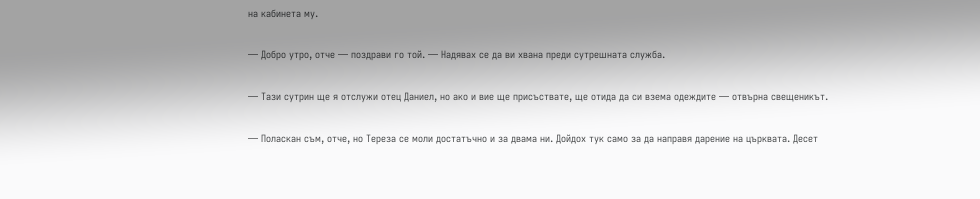на кабинета му.

— Добро утро, отче — поздрави го той. — Надявах се да ви хвана преди сутрешната служба.

— Тази сутрин ще я отслужи отец Даниел, но ако и вие ще присъствате, ще отида да си взема одеждите — отвърна свещеникът.

— Поласкан съм, отче, но Тереза се моли достатъчно и за двама ни. Дойдох тук само за да направя дарение на църквата. Десет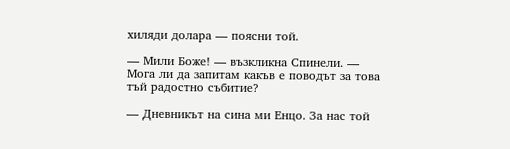хиляди долара — поясни той.

— Мили Боже! — възкликна Спинели. — Мога ли да запитам какъв е поводът за това тъй радостно събитие?

— Дневникът на сина ми Енцо. За нас той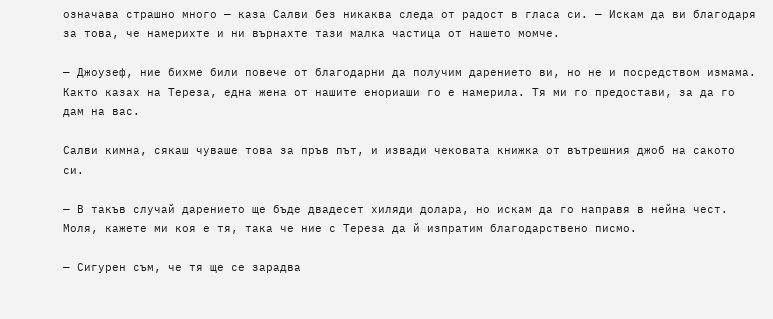означава страшно много — каза Салви без никаква следа от радост в гласа си. — Искам да ви благодаря за това, че намерихте и ни върнахте тази малка частица от нашето момче.

— Джоузеф, ние бихме били повече от благодарни да получим дарението ви, но не и посредством измама. Както казах на Тереза, една жена от нашите енориаши го е намерила. Тя ми го предостави, за да го дам на вас.

Салви кимна, сякаш чуваше това за пръв път, и извади чековата книжка от вътрешния джоб на сакото си.

— В такъв случай дарението ще бъде двадесет хиляди долара, но искам да го направя в нейна чест. Моля, кажете ми коя е тя, така че ние с Тереза да й изпратим благодарствено писмо.

— Сигурен съм, че тя ще се зарадва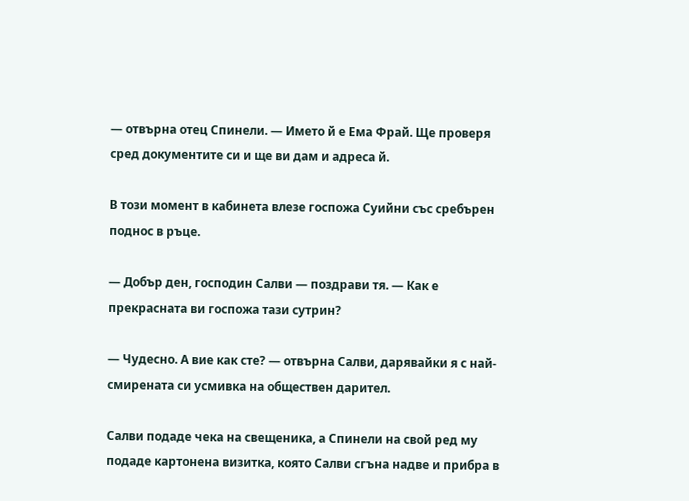— отвърна отец Спинели. — Името й е Ема Фрай. Ще проверя сред документите си и ще ви дам и адреса й.

В този момент в кабинета влезе госпожа Суийни със сребърен поднос в ръце.

— Добър ден, господин Салви — поздрави тя. — Как е прекрасната ви госпожа тази сутрин?

— Чудесно. А вие как сте? — отвърна Салви, дарявайки я с най-смирената си усмивка на обществен дарител.

Салви подаде чека на свещеника, а Спинели на свой ред му подаде картонена визитка, която Салви сгъна надве и прибра в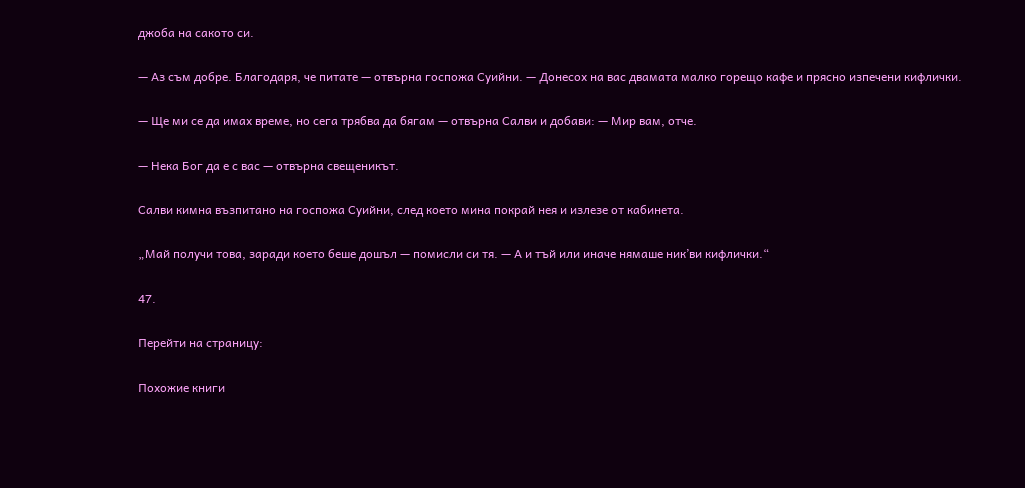джоба на сакото си.

— Аз съм добре. Благодаря, че питате — отвърна госпожа Суийни. — Донесох на вас двамата малко горещо кафе и прясно изпечени кифлички.

— Ще ми се да имах време, но сега трябва да бягам — отвърна Салви и добави: — Мир вам, отче.

— Нека Бог да е с вас — отвърна свещеникът.

Салви кимна възпитано на госпожа Суийни, след което мина покрай нея и излезе от кабинета.

„Май получи това, заради което беше дошъл — помисли си тя. — А и тъй или иначе нямаше ник’ви кифлички.“

47.

Перейти на страницу:

Похожие книги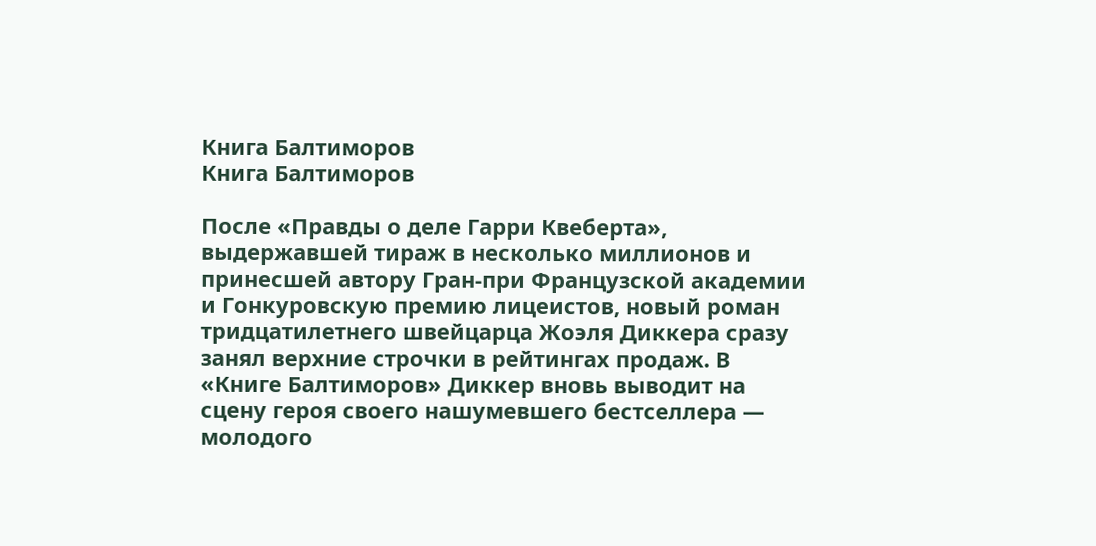Книга Балтиморов
Книга Балтиморов

После «Правды о деле Гарри Квеберта», выдержавшей тираж в несколько миллионов и принесшей автору Гран-при Французской академии и Гонкуровскую премию лицеистов, новый роман тридцатилетнего швейцарца Жоэля Диккера сразу занял верхние строчки в рейтингах продаж. В «Книге Балтиморов» Диккер вновь выводит на сцену героя своего нашумевшего бестселлера — молодого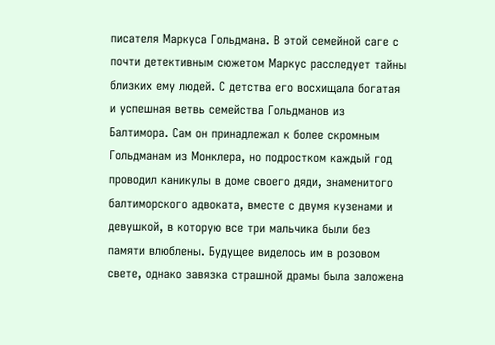писателя Маркуса Гольдмана. В этой семейной саге с почти детективным сюжетом Маркус расследует тайны близких ему людей. С детства его восхищала богатая и успешная ветвь семейства Гольдманов из Балтимора. Сам он принадлежал к более скромным Гольдманам из Монклера, но подростком каждый год проводил каникулы в доме своего дяди, знаменитого балтиморского адвоката, вместе с двумя кузенами и девушкой, в которую все три мальчика были без памяти влюблены. Будущее виделось им в розовом свете, однако завязка страшной драмы была заложена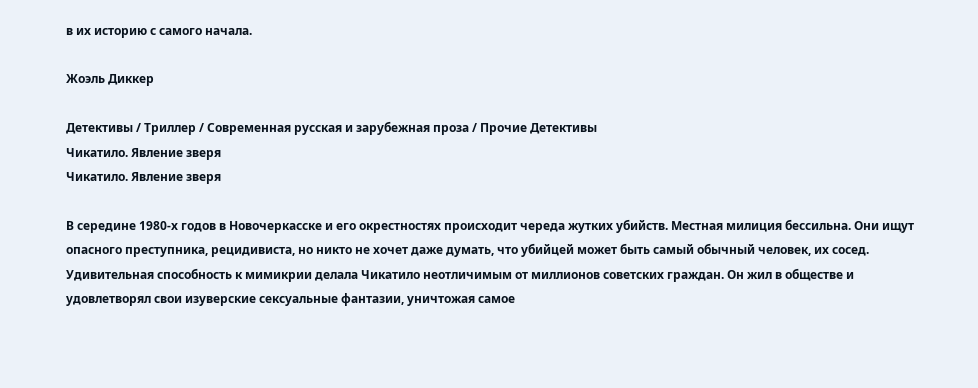в их историю с самого начала.

Жоэль Диккер

Детективы / Триллер / Современная русская и зарубежная проза / Прочие Детективы
Чикатило. Явление зверя
Чикатило. Явление зверя

В середине 1980-х годов в Новочеркасске и его окрестностях происходит череда жутких убийств. Местная милиция бессильна. Они ищут опасного преступника, рецидивиста, но никто не хочет даже думать, что убийцей может быть самый обычный человек, их сосед. Удивительная способность к мимикрии делала Чикатило неотличимым от миллионов советских граждан. Он жил в обществе и удовлетворял свои изуверские сексуальные фантазии, уничтожая самое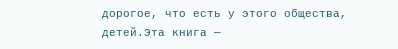дорогое, что есть у этого общества, детей.Эта книга —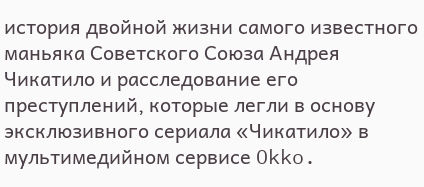история двойной жизни самого известного маньяка Советского Союза Андрея Чикатило и расследование его преступлений, которые легли в основу эксклюзивного сериала «Чикатило» в мультимедийном сервисе Okko.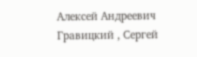Алексей Андреевич Гравицкий , Сергей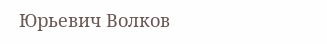Юрьевич Волков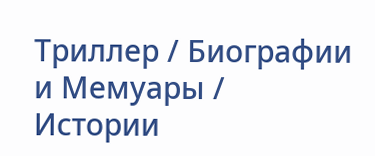Триллер / Биографии и Мемуары / Истории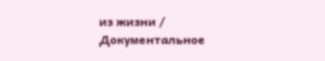из жизни / Документальное